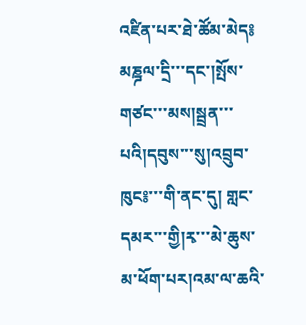འཛིན་པར་ཐེ་ཚོམ་མེད༔ མཎྜལ་དྲི་་་དང་།སྤོས་གཙང་་་མས།སྦྲན་་་པའི།དབུས་་་སུ།འབྲུབ་ཁུང༔་་་གི་ནང་དུ། གླང་དམར་་་གྱི།རྭ་་་མེ་ཆུས་མ་ཕོག་པར།འམ་ལ་ཆའི་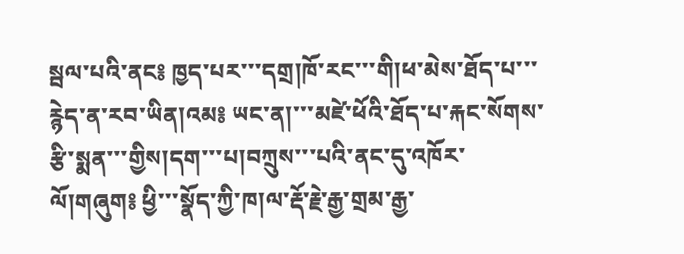སྦལ་པའི་ནང༔ ཁྱད་པར་་་དགྲ།ཁོ་རང་་་གི།ཕ་མེས་ཐོད་པ་་་རྙེད་ན་རབ་ཡིན།འམ༔ ཡང་ན།་་་མཛེ་ཕོའི་ཐོད་པ་རྐང་སོགས་རྩི་སྨན་་་གྱིས།དག་་་པ།བཀྲུས་་་པའི་ནང་དུ་འཁོར་ལོ།གཞུག༔ ཕྱི་་་སྣོད་ཀྱི་ཁ།ལ་རྡོ་རྗེ་རྒྱ་གྲམ་རྒྱ་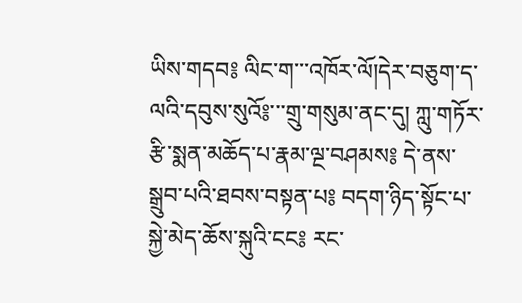ཡིས་གདབ༔ ལིང་ག་་་འཁོར་ལོ།དེར་བཅུག་ད་ལའི་དབུས་སུའོ༔་་་གྲུ་གསུམ་ནང་དུ། ཀླུ་གཏོར་རྩི་སྨན་མཆོད་པ་རྣམ་ལྔ་བཤམས༔ དེ་ནས་སྒྲུབ་པའི་ཐབས་བསྟན་པ༔ བདག་ཉིད་སྟོང་པ་སྐྱེ་མེད་ཆོས་སྐུའི་ངང༔ རང་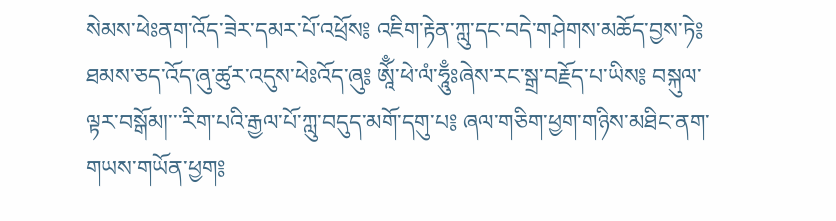སེམས་ཕེཿནག་འོད་ཟེར་དམར་པོ་འཕྲོས༔ འཇིག་རྟེན་ཀླུ་དང་བདེ་གཤེགས་མཆོད་བྱས་ཏེ༔ ཐམས་ཅད་འོད་ཞུ་ཚུར་འདུས་ཕེཿའོད་ཞུ༔ ཨཱོྃ་ཕེ་ལཾ་ཧཱུྃཿཞེས་རང་སྒྲ་བརྗོད་པ་ཡིས༔ བསྐུལ་ལྟར་བསྒོམ།་་་རིག་པའི་རྒྱལ་པོ་ཀླུ་བདུད་མགོ་དགུ་པ༔ ཞལ་གཅིག་ཕྱག་གཉིས་མཐིང་ནག་གཡས་གཡོན་ཕྱག༔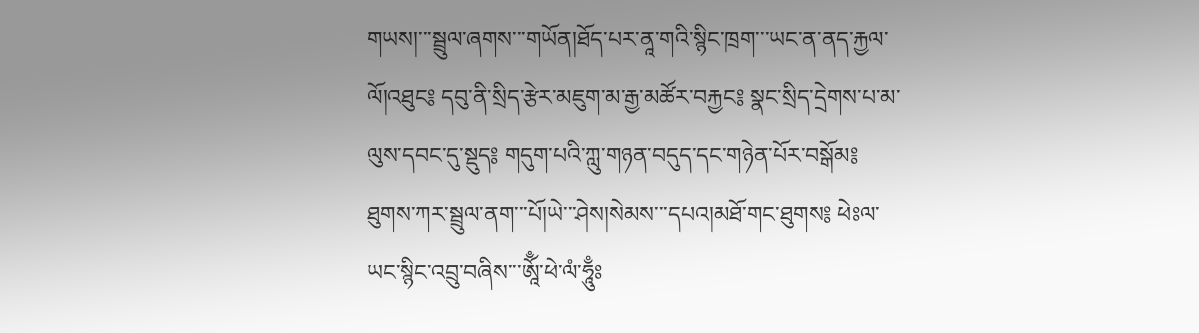གཡས།་་་སྦྲུལ་ཞགས་་་གཡོན།ཐོད་པར་ནཱ་གའི་སྙིང་ཁྲག་་་ཡང་ན་ནད་རྐྱལ་ལོ།འཐུང༔ དབུ་ནི་སྲིད་རྩེར་མཇུག་མ་རྒྱ་མཚོར་བརྐྱང༔ སྣང་སྲིད་དྲེགས་པ་མ་ལུས་དབང་དུ་སྡུད༔ གདུག་པའི་ཀླུ་གཉན་བདུད་དང་གཉེན་པོར་བསྒོམ༔ ཐུགས་ཀར་སྦྲུལ་ནག་་་པོ།ཡེ་་་ཤེས།སེམས་་་དཔའ།མཐོ་གང་ཐུགས༔ ཕེཿལ་ཡང་སྙིང་འབྲུ་བཞིས་་་ཨཱོྃ་ཕེ་ལཾ་ཧཱུྃཿ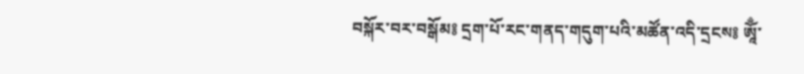བསྐོར་བར་བསྒོམ༔ དྲག་པོ་རང་གནད་གདུག་པའི་མཚོན་འདི་དྲངས༔ ཨཱོྃ་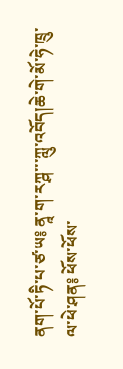ནག་པོ་ཏི་པ་ཙ་ཡ༔ ནཱ་ག་རཀྴ་་་ཀླུ་འབོད།ཆེ་གེ་མོ་ཧེ་ཁྲུ་ལ་ཕེ་ཤན༔ ཕོས་ཕོས་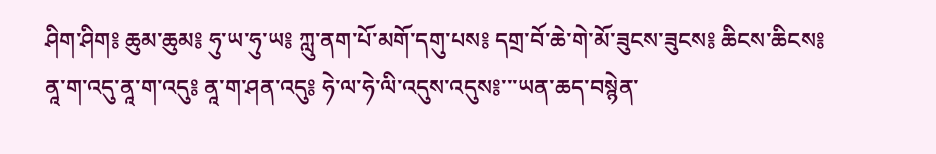ཤིག་ཤིག༔ ཆུམ་ཆུམ༔ ཧུ་ཡ་ཧུ་ཡ༔ ཀླུ་ནག་པོ་མགོ་དགུ་པས༔ དགྲ་བོ་ཆེ་གེ་མོ་ཟུངས་ཟུངས༔ ཆིངས་ཆིངས༔ ནཱ་ག་འདུ་ནཱ་ག་འདུ༔ ནཱ་ག་ཤན་འདུ༔ ཧེ་ལ་ཧེ་ལི་འདུས་འདུས༔་་་ཡན་ཆད་བསྙེན་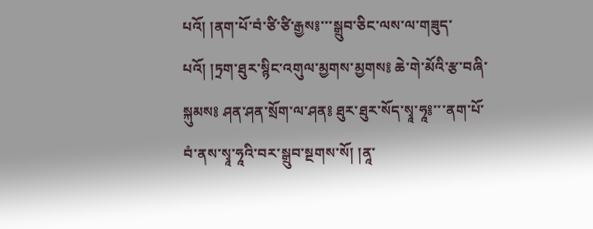པའོ། །ནག་པོ་བཾ་ཙི་ཙི་རྒྱས༔་་་སྒྲུབ་ཅིང་ལས་ལ་གཟུད་པའོ། །ཏྲག་ཐུར་སྙིང་འགུལ་མྱགས་མྱགས༔ ཆེ་གེ་མོའི་རྩ་བཞི་སྐུམས༔ ཤན་ཤན་སྲོག་ལ་ཤན༔ ཐུར་ཐུར་སོད་སྭཱ་ཧཱ༔་་་ནག་པོ་བཾ་ནས་སྭཱ་ཧཱའི་བར་སྒྲུབ་སྔགས་སོ། །ནཱ་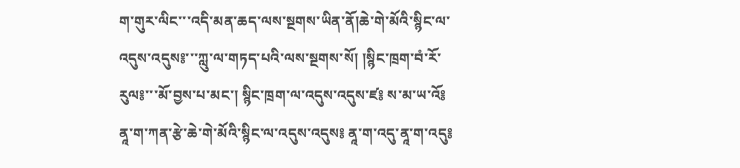ག་གུར་ལིང་་་འདི་མན་ཆད་ལས་སྔགས་ཡིན་ནོ།ཆེ་གེ་མོའི་སྙིང་ལ་འདུས་འདུས༔་་་ཀླུ་ལ་གཏད་པའི་ལས་སྔགས་སོ། །སྙིང་ཁྲག་བཾ་རོ་རུལ༔་་་མོ་བྱས་པ་མང་། སྙིང་ཁྲག་ལ་འདུས་འདུས་ཛ༔ ས་མ་ཡ་འོ༔ ནཱ་ག་ཀན་རྩེ་ཆེ་གེ་མོའི་སྙིང་ལ་འདུས་འདུས༔ ནཱ་ག་འདུ་ནཱ་ག་འདུ༔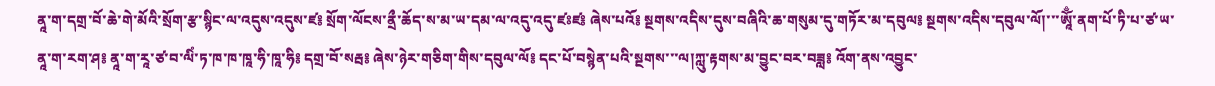ནཱ་ག་དགྲ་བོ་ཆེ་གེ་མོའི་སྲོག་རྩ་སྙིང་ལ་འདུས་འདུས་ཛ༔ སྲོག་ལོངས་ནྲྀ་ཆོད་ས་མ་ཡ་དམ་ལ་འདུ་འདུ་ཛཿཛ༔ ཞེས་པའོ༔ སྔགས་འདིས་དུས་བཞིའི་ཆ་གསུམ་དུ་གཏོར་མ་དབུལ༔ སྔགས་འདིས་དབུལ་ལོ།་་་ཨཱོྃ་ནག་པོ་ཏི་པ་ཙ་ཡ་ནཱ་ག་རག་ཤ༔ ནཱ་ག་རཱ་ཙ་བ་ལིཾ་ཏ་ཁ་ཁ་ཁཱ་ཧི་ཁཱ་ཧི༔ དགྲ་བོ་སརྦ༔ ཞེས་ཉེར་གཅིག་གིས་དབུལ་ལོ༔ དང་པོ་བསྙེན་པའི་སྔགས་་་ལ།ཀླུ་རྟགས་མ་བྱུང་བར་བཟླ༔ འོག་ནས་འབྱུང་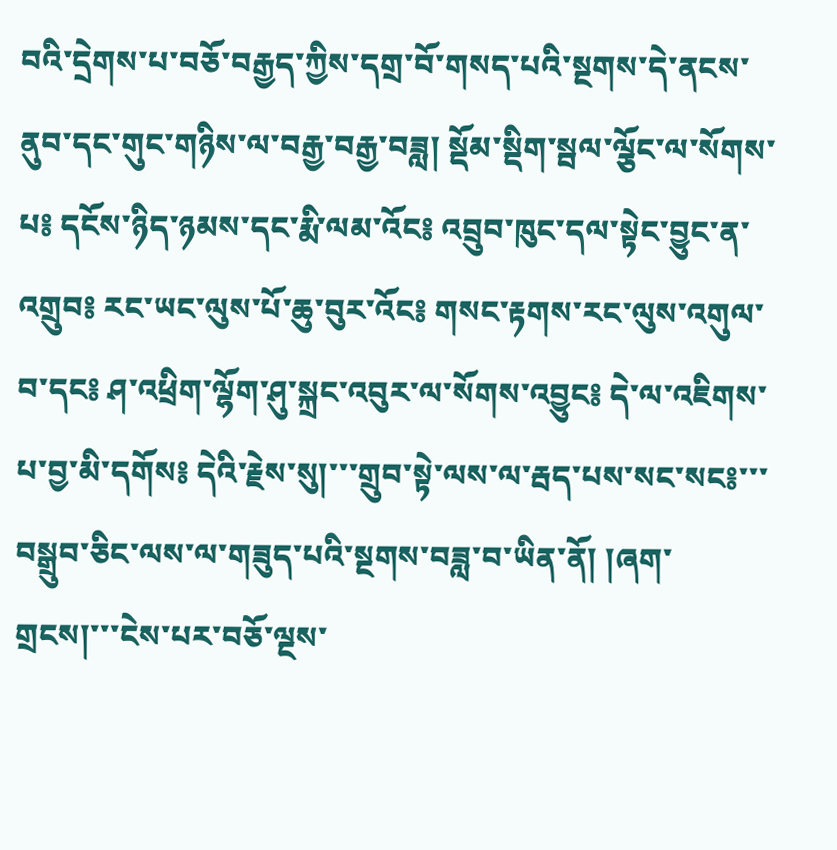བའི་དྲེགས་པ་བཅོ་བརྒྱད་ཀྱིས་དགྲ་བོ་གསད་པའི་སྔགས་དེ་ནངས་ནུབ་དང་གུང་གཉིས་ལ་བརྒྱ་བརྒྱ་བཟླ། སྡོམ་སྡིག་སྦལ་ལྕོང་ལ་སོགས་པ༔ དངོས་ཉིད་ཉམས་དང་རྨི་ལམ་འོང༔ འབྲུབ་ཁུང་དལ་སྟེང་བྱུང་ན་འགྲུབ༔ རང་ཡང་ལུས་པོ་ཆུ་བུར་འོང༔ གསང་རྟགས་རང་ལུས་འགུལ་བ་དང༔ ཤ་འཕྲིག་ལྷོག་ཤུ་སྐྲང་འབུར་ལ་སོགས་འབྱུང༔ དེ་ལ་འཇིགས་པ་བྱ་མི་དགོས༔ དེའི་རྗེས་སུ།་་་གྲུབ་སྟེ་ལས་ལ་རྦད་པས་སང་སང༔་་་བསྒྲུབ་ཅིང་ལས་ལ་གཟུད་པའི་སྔགས་བཟླ་བ་ཡིན་ནོ། །ཞག་གྲངས།་་་ངེས་པར་བཅོ་ལྔས་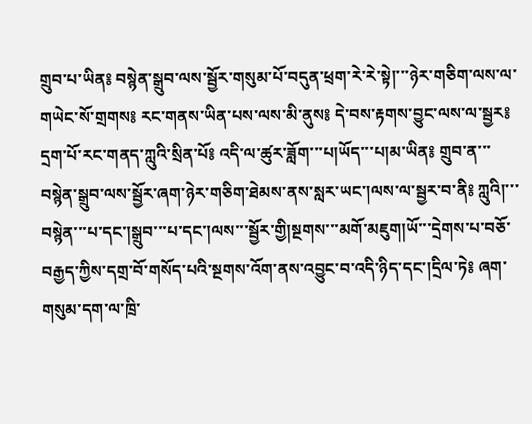གྲུབ་པ་ཡིན༔ བསྙེན་སྒྲུབ་ལས་སྦྱོར་གསུམ་པོ་བདུན་ཕྲག་རེ་རེ་སྟེ།་་་ཉེར་གཅིག་ལས་ལ་གཡེང་སོ་གྲགས༔ རང་གནས་ཡིན་པས་ལས་མི་ནུས༔ དེ་བས་རྟགས་བྱུང་ལས་ལ་སྦྱར༔ དྲག་པོ་རང་གནད་ཀླུའི་སྲིན་པོ༔ འདི་ལ་ཚུར་ཟློག་་་པ།ཡོད་་་པ།མ་ཡིན༔ གྲུབ་ན་་་བསྙེན་སྒྲུབ་ལས་སྦྱོར་ཞག་ཉེར་གཅིག་ཐེམས་ནས་སླར་ཡང་།ལས་ལ་སྦྱར་བ་ནི༔ ཀླུའི།་་་བསྙེན་་་པ་དང་།སྒྲུབ་་་པ་དང་།ལས་་་སྦྱོར་གྱི།སྔགས་་་མགོ་མཇུག།ཡོ་་་དྲེགས་པ་བཅོ་བརྒྱད་ཀྱིས་དགྲ་བོ་གསོད་པའི་སྔགས་འོག་ནས་འབྱུང་བ་འདི་ཉིད་དང་།དྲིལ་ཏེ༔ ཞག་གསུམ་དག་ལ་ཁྲི་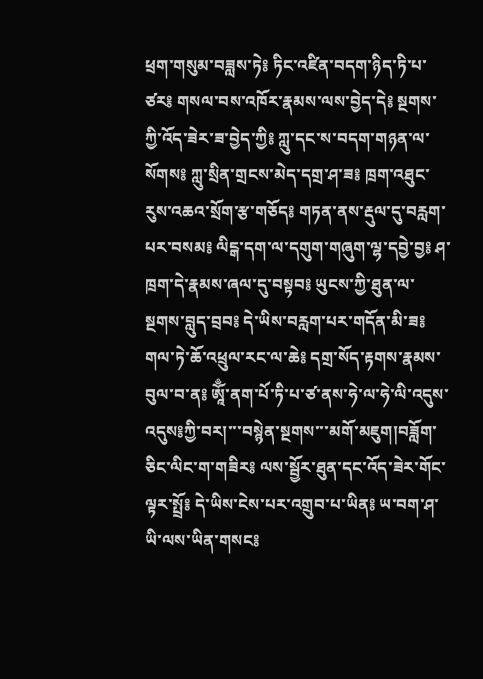ཕྲག་གསུམ་བཟླས་ཏེ༔ ཏིང་འཛིན་བདག་ཉིད་ཏི་པ་ཙར༔ གསལ་བས་འཁོར་རྣམས་ལས་བྱེད་དེ༔ སྔགས་ཀྱི་འོད་ཟེར་ཟ་བྱེད་ཀྱི༔ ཀླུ་དང་ས་བདག་གཉན་ལ་སོགས༔ ཀླུ་སྲིན་གྲངས་མེད་དགྲ་ཤ་ཟ༔ ཁྲག་འཐུང་རུས་འཆའ་སྲོག་རྩ་གཅོད༔ གཏན་ནས་རྡུལ་དུ་བརླག་པར་བསམ༔ ལིངྒ་དག་ལ་དགུག་གཞུག་ལྷ་དབྱེ་བྱ༔ ཤ་ཁྲག་དེ་རྣམས་ཞལ་དུ་བསྟབ༔ ཡུངས་ཀྱི་ཐུན་ལ་སྔགས་བླུད་བྲབ༔ དེ་ཡིས་བརླག་པར་གདོན་མི་ཟ༔ གལ་ཏེ་ཆོ་འཕྲུལ་རང་ལ་ཆེ༔ དགྲ་སོད་རྟགས་རྣམས་བུལ་བ་ན༔ ཨཱོྃ་ནག་པོ་ཏི་པ་ཙ་ནས་ཧེ་ལ་ཧེ་ལི་འདུས་འདུས༔ཀྱི་བར།་་་བསྙེན་སྔགས་་་མགོ་མཇུག།བཟློག་ཅིང་ལིང་ག་གཟིར༔ ལས་སྦྱོར་ཐུན་དང་འོད་ཟེར་གོང་ལྟར་སྤྲོ༔ དེ་ཡིས་ངེས་པར་འགྲུབ་པ་ཡིན༔ ཡ་བག་ཤ་ཡི་ལས་ཡིན་གསང༔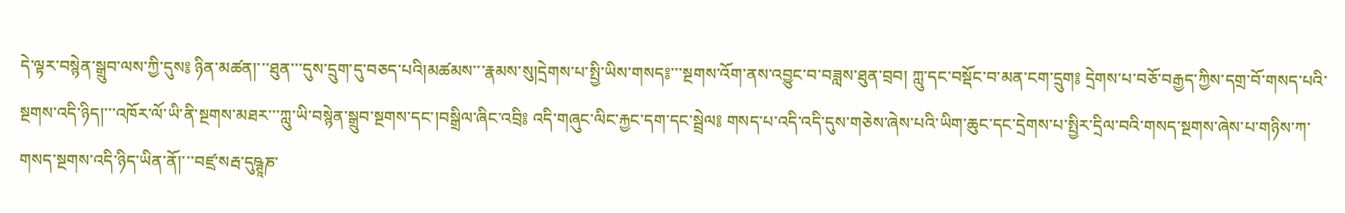དེ་ལྟར་བསྙེན་སྒྲུབ་ལས་ཀྱི་དུས༔ ཉིན་མཚན།་་་ཐུན་་་དུས་དྲུག་དུ་བཅད་པའི།མཚམས་་་རྣམས་སུ།དྲེགས་པ་སྤྱི་ཡིས་གསད༔་་་སྔགས་འོག་ནས་འབྱུང་བ་བཟླས་ཐུན་བྲབ། ཀླུ་དང་བསྡོང་བ་མན་ངག་དྲུག༔ དྲེགས་པ་བཅོ་བརྒྱད་ཀྱིས་དགྲ་བོ་གསད་པའི་སྔགས་འདི་ཉིད།་་་འཁོར་ལོ་ཡི་ནི་སྔགས་མཐར་་་ཀླུ་ཡི་བསྙེན་སྒྲུབ་སྔགས་དང་།བསྒྲིལ་ཞིང་འབྲི༔ འདི་གཞུང་ལིང་རྐྱང་དག་དང་སྦྲེལ༔ གསད་པ་འདི་འདི་དུས་གཅེས་ཞེས་པའི་ཡིག་ཆུང་དང་དྲེགས་པ་སྤྱིར་དྲིལ་བའི་གསད་སྔགས་ཞེས་པ་གཉིས་ཀ་གསད་སྔགས་འདི་ཉིད་ཡིན་ནོ།་་་བཛྲ་སརྦ་དུཥྚཱཎ་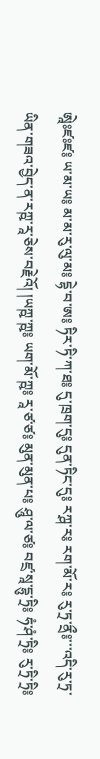ཨཱེཿཛཿཛ༔ ཡ་མ་ཡ༔ མ་མ་རུ་ལུ་མ༔ དྷེ་བ་ཨ༔ ཏིར་ཏི་ཀ་ཐ༔ དུ་ཁྲག་དུ༔ དུན་ཏིང་དུ༔ རཀྴ་ར༔ རག་མོ་ར༔ རུ་ཏྲ་ནྲྀ༔་་་འདི་རུ་ཏྲ་ཡིན་གཟའ་བྱེད་ན་རཀྵ་རཱ་ཅེས་བརྗེའོ། །ཡཀྵ་ཀྵ༔ ཡག་མོ་ཀྵ༔ རཱ་ཙ་ཙ༔ མུན་མུན་པ༔ ཤཱུ་ལ་ཙ༔ བཛྲ་སཱ་དྷུ་ཏྲི༔ ཧཾ་ཤཾ་ཏྲི༔ རུ་ཏྲི་ཏྲི༔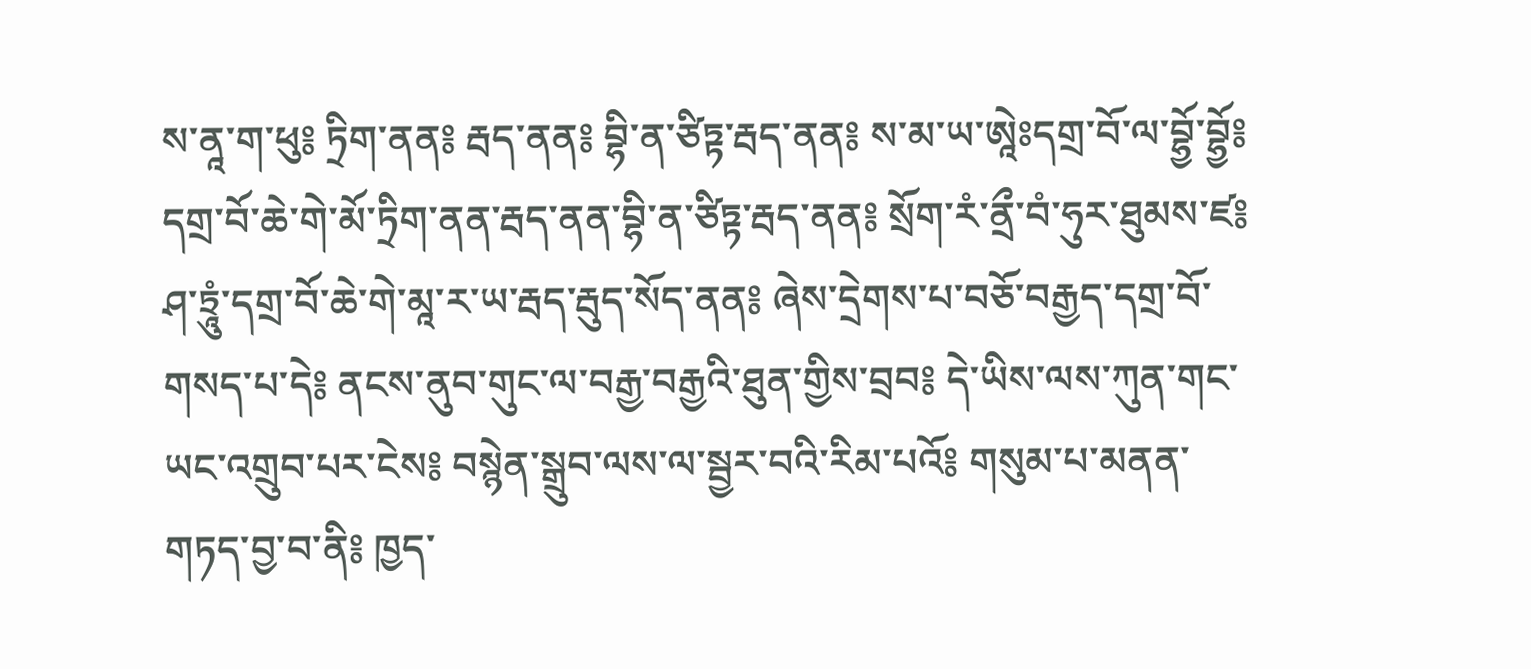ས་ནཱ་ག་ཕུ༔ ཏྲིག་ནན༔ རྦད་ནན༔ བྷི་ན་ཙིཏྟ་རྦད་ནན༔ ས་མ་ཡ་ཨཱེཿདགྲ་བོ་ལ་བྷྱོ་བྷྱོ༔ དགྲ་བོ་ཆེ་གེ་མོ་ཏྲིག་ནན་རྦད་ནན་བྷི་ན་ཙིཏྟ་རྦད་ནན༔ སྲོག་རཾ་ནྲྀ་བཾ་ཧུར་ཐུམས་ཛ༔ ཤ་ཏྲཱུཾ་དགྲ་བོ་ཆེ་གེ་མཱ་ར་ཡ་རྦད་རྦུད་སོད་ནན༔ ཞེས་དྲེགས་པ་བཅོ་བརྒྱད་དགྲ་བོ་གསད་པ་དེ༔ ནངས་ནུབ་གུང་ལ་བརྒྱ་བརྒྱའི་ཐུན་གྱིས་བྲབ༔ དེ་ཡིས་ལས་ཀུན་གང་ཡང་འགྲུབ་པར་ངེས༔ བསྙེན་སྒྲུབ་ལས་ལ་སྦྱར་བའི་རིམ་པའོ༔ གསུམ་པ་མནན་གཏད་བྱ་བ་ནི༔ ཁྱད་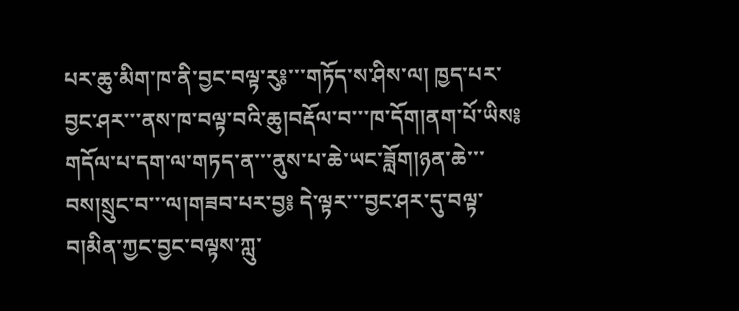པར་ཆུ་མིག་ཁ་ནི་བྱང་བལྟ་རུ༔་་་གཏོད་ས་ཤིས་ལ། ཁྱད་པར་བྱང་ཤར་་་ནས་ཁ་བལྟ་བའི་ཆུ།བརྡོལ་བ་་་ཁ་དོག།ནག་པོ་ཡིས༔ གདོལ་པ་དག་ལ་གཏད་ན་་་ནུས་པ་ཆེ་ཡང་ཟློག།ཉན་ཆེ་་་བས།སྲུང་བ་་་ལ།གཟབ་པར་བྱ༔ དེ་ལྟར་་་བྱང་ཤར་དུ་བལྟ་བ།མིན་ཀྱང་བྱང་བལྟས་ཀླུ་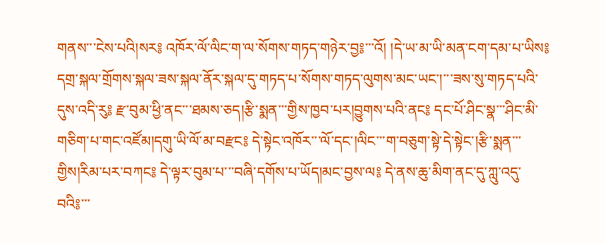གནས་་་ངེས་པའི།སར༔ འཁོར་ལོ་ལིང་ག་ལ་སོགས་གཏད་གཉེར་བྱ༔་་་འོ། །དེ་ཡ་མ་ཡི་མན་ངག་དམ་པ་ཡིས༔ དགྲ་སྐལ་གྲོགས་སྐལ་ཟས་སྐལ་ནོར་སྐལ་དུ་གཏད་པ་སོགས་གཏད་ལུགས་མང་ཡང་།་་་ཟས་སུ་གཏད་པའི་དུས་འདི་རུ༔ རྫ་བུམ་ཕྱི་ནང་་་ཐམས་ཅད།རྩི་སྨན་་་གྱིས་ཁྱབ་པར།བྱུགས་པའི་ནང༔ དང་པོ་ཤིང་སྣ་་་ཤིང་མི་གཅིག་པ་གང་འཛོམ།དགུ་ཡི་ལོ་མ་བརྫང༔ དེ་སྟེང་འཁོར་་་ལོ་དང་།ལིང་་་ག་བཅུག་སྟེ་དེ་སྟེང་།རྩི་སྨན་་་གྱིས།རིམ་པར་བཀང༔ དེ་ལྟར་བུམ་པ་་་བཞི་དགོས་པ་ཡོད།མང་བྱས་ལ༔ དེ་ནས་ཆུ་མིག་ནང་དུ་ཀླུ་འདུ་བའི༔་་་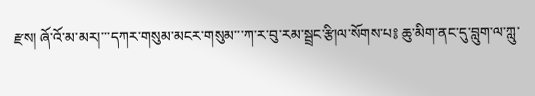རྫས། ཞོ་འོ་མ་མར།་་་དཀར་གསུམ་མངར་གསུམ་་་ཀ་ར་བུ་རམ་སྦྲང་རྩི།ལ་སོགས་པ༔ ཆུ་མིག་ནང་དུ་བླུག་ལ་ཀླུ་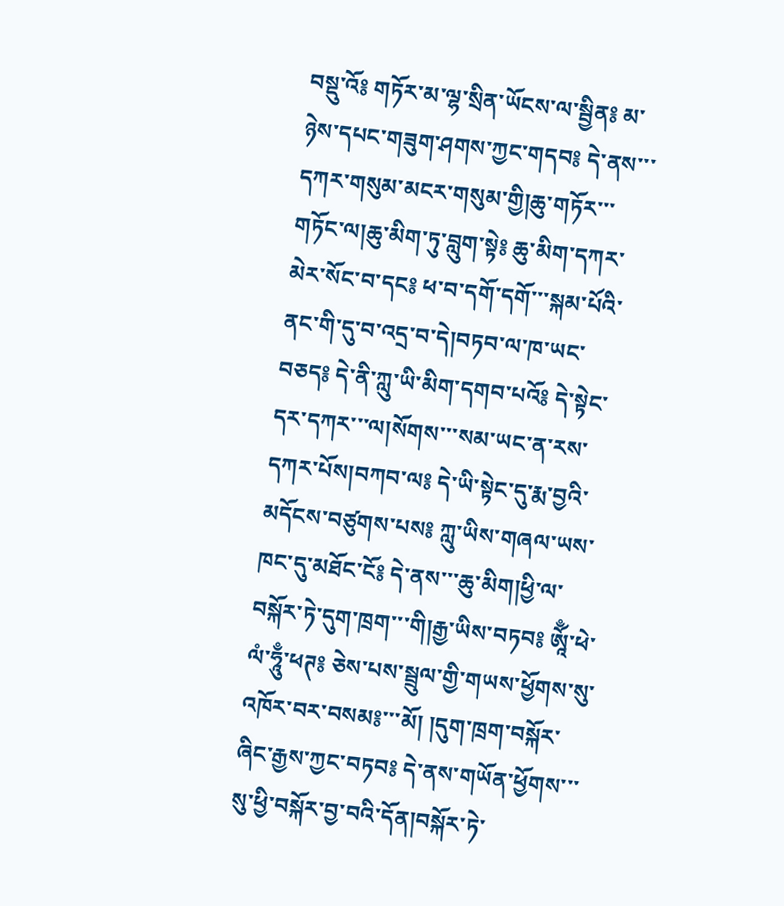བསྡུ་འོ༔ གཏོར་མ་ལྷ་སྲིན་ཡོངས་ལ་སྦྱིན༔ མ་ཉེས་དཔང་གཟུག་ཤགས་ཀྱང་གདབ༔ དེ་ནས་་་དཀར་གསུམ་མངར་གསུམ་གྱི།ཆུ་གཏོར་་་གཏོང་ལ།ཆུ་མིག་ཏུ་བླུག་སྟེ༔ ཆུ་མིག་དཀར་མེར་སོང་བ་དང༔ ཕ་བ་དགོ་དགོ་་་སྐམ་པོའི་ནང་གི་དུ་བ་འདྲ་བ་དེ།བཏབ་ལ་ཁ་ཡང་བཅད༔ དེ་ནི་ཀླུ་ཡི་མིག་དགབ་པའོ༔ དེ་སྟེང་དར་དཀར་་་ལ།སོགས་་་སམ་ཡང་ན་རས་དཀར་པོས།བཀབ་ལ༔ དེ་ཡི་སྟེང་དུ་རྨ་བྱའི་མདོངས་བཙུགས་པས༔ ཀླུ་ཡིས་གཞལ་ཡས་ཁང་དུ་མཐོང་ངོ༔ དེ་ནས་་་ཆུ་མིག།ཕྱི་ལ་བསྐོར་ཏེ་དུག་ཁྲག་་་གི།རྒྱ་ཡིས་བཏབ༔ ཨཱོྃ་ཕེ་ལཾ་ཧཱུྃ་ཕཊ༔ ཅེས་པས་སྦྲུལ་གྱི་གཡས་ཕྱོགས་སུ་འཁོར་བར་བསམ༔་་་མོ། །དུག་ཁྲག་བསྐོར་ཞིང་རྒྱས་ཀྱང་བཏབ༔ དེ་ནས་གཡོན་ཕྱོགས་་་སུ་ཕྱི་བསྐོར་བྱ་བའི་དོན།བསྐོར་ཏེ་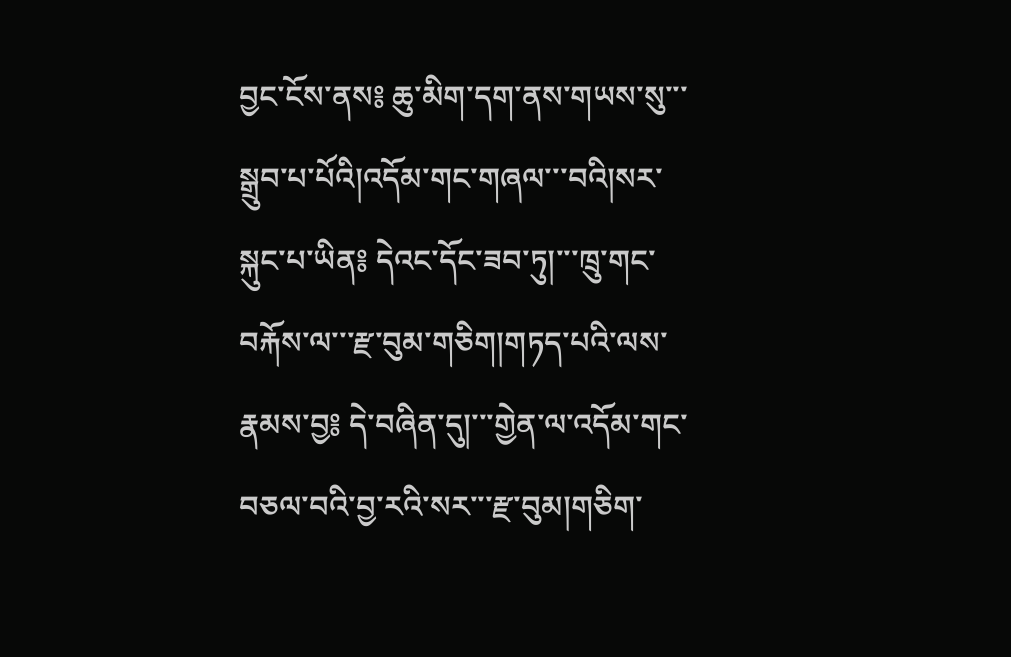བྱང་ངོས་ནས༔ ཆུ་མིག་དག་ནས་གཡས་སུ་་་སྒྲུབ་པ་པོའི།འདོམ་གང་གཞལ་་་བའི།སར་སྐུང་པ་ཡིན༔ དེའང་དོང་ཟབ་ཏུ།་་་ཁྲུ་གང་བརྐོས་ལ་་་རྫ་བུམ་གཅིག།གཏད་པའི་ལས་རྣམས་བྱ༔ དེ་བཞིན་དུ།་་་གྱེན་ལ་འདོམ་གང་བཅལ་བའི་བྱ་རའི་སར་་་རྫ་བུམ།གཅིག་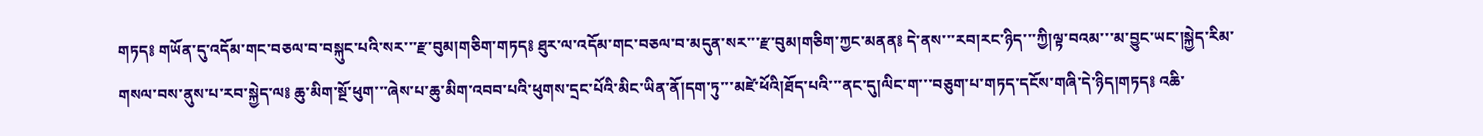གཏད༔ གཡོན་དུ་འདོམ་གང་བཅལ་བ་བསྐུང་པའི་སར་་་རྫ་བུམ།གཅིག་གཏད༔ ཐུར་ལ་འདོམ་གང་བཅལ་བ་མདུན་སར་་་རྫ་བུམ།གཅིག་ཀྱང་མནན༔ དེ་ནས་་་རབ།རང་ཉིད་་་ཀྱི།ལྟ་བའམ་་་མ་བྱུང་ཡང་།སྐྱེད་རིམ་གསལ་བས་ནུས་པ་རབ་སྐྱེད་ལ༔ ཆུ་མིག་སྔོ་ཕུག་་་ཞེས་པ་ཆུ་མིག་འབབ་པའི་ཕུགས་དྲང་པོའི་མིང་ཡིན་ནོ།དག་ཏུ་་་མཛེ་ཕོའི།ཐོད་པའི་་་ནང་དུ།ལིང་ག་་་བཅུག་པ་གཏད་དངོས་གཞི་དེ་ཉིད།གཏད༔ འཆི་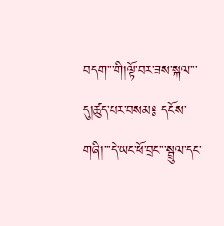བདག་་་གི།ལྟོ་བར་ཟས་སྐལ་་་དུ།ཚུད་པར་བསམ༔ དངོས་གཞི།་་་དེ་ཡང་ཕོ་བྲང་་་སྦྲུལ་དང་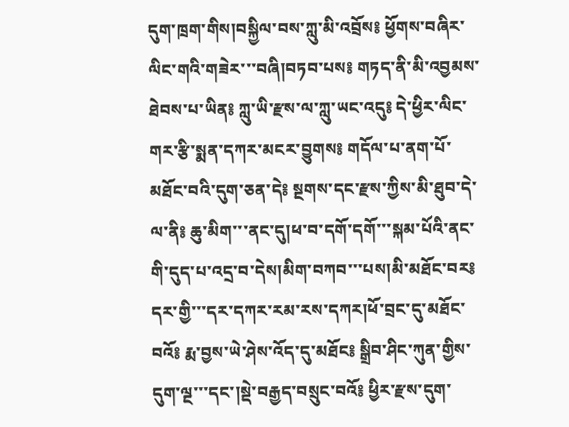དུག་ཁྲག་གིས།བསྐྱིལ་བས་ཀླུ་མི་འབྲོས༔ ཕྱོགས་བཞིར་ལིང་གའི་གཟེར་་་བཞི།བཏབ་པས༔ གཏད་ནི་མི་འབྱམས་ཐེབས་པ་ཡིན༔ ཀླུ་ཡི་རྫས་ལ་ཀླུ་ཡང་འདུ༔ དེ་ཕྱིར་ལིང་གར་རྩི་སྨན་དཀར་མངར་བྱུགས༔ གདོལ་པ་ནག་པོ་མཐོང་བའི་དུག་ཅན་དེ༔ སྔགས་དང་རྫས་ཀྱིས་མི་ཐུབ་དེ་ལ་ནི༔ ཆུ་མིག་་་ནང་དུ།ཕ་བ་དགོ་དགོ་་་སྐམ་པོའི་ནང་གི་དུད་པ་འདྲ་བ་དེས།མིག་བཀབ་་་པས།མི་མཐོང་བར༔ དར་གྱི་་་དར་དཀར་རམ་རས་དཀར།ཕོ་བྲང་དུ་མཐོང་བའོ༔ རྨ་བྱས་ཡེ་ཤེས་འོད་དུ་མཐོང༔ སྒྲིབ་ཤིང་ཀུན་གྱིས་དུག་ལྔ་་་དང་།སྡེ་བརྒྱད་བསྲུང་བའོ༔ ཕྱིར་རྫས་དུག་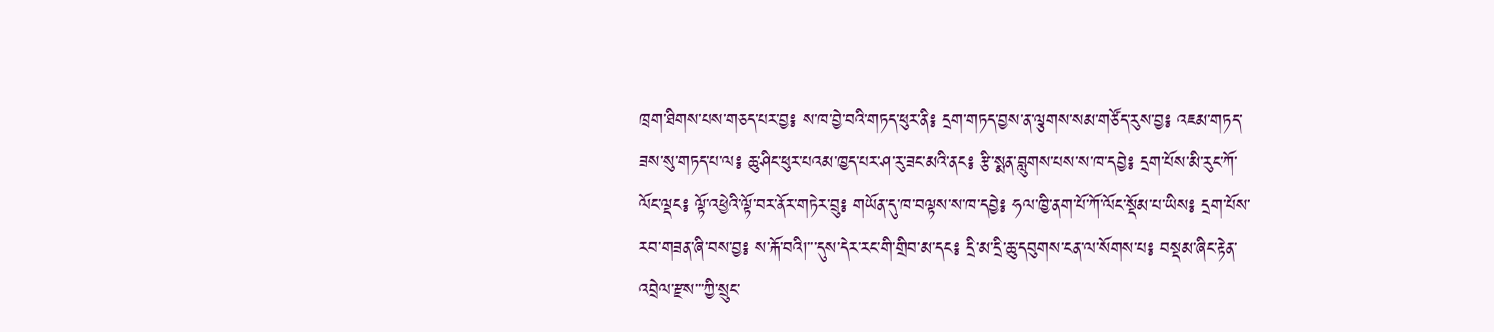ཁྲག་ཐིགས་པས་གཅད་པར་བྱ༔ ས་ཁ་བྱེ་བའི་གཏད་ཕུར་ནི༔ དྲག་གཏད་བྱས་ན་ལྕགས་སམ་གཙོད་རུས་བྱ༔ འཇམ་གཏད་ཟས་སུ་གཏད་པ་ལ༔ ཆུ་ཤིང་ཕུར་པའམ་ཁྱད་པར་ཤ་རུ་ཟང་མའི་ནང༔ རྩི་སྨན་བླུགས་པས་ས་ཁ་དབྱེ༔ དྲག་པོས་མི་རུང་ཀོ་ལོང་ལྡང༔ ལྟོ་འཕྱེའི་ལྟོ་བར་ནོར་གཏེར་བྲུ༔ གཡོན་དུ་ཁ་བལྟས་ས་ཁ་དབྱེ༔ ཧལ་ཁྱི་ནག་པོ་ཀོ་ལོང་སྡོམ་པ་ཡིས༔ དྲག་པོས་རབ་གཟན་ཞི་བས་བྱ༔ ས་རྐོ་བའི།་་་དུས་དེར་རང་གི་གྲིབ་མ་དང༔ དྲི་མ་དྲི་ཆུ་དབུགས་ངན་ལ་སོགས་པ༔ བསྡམ་ཞིང་རྟེན་འབྲེལ་རྫས་་་ཀྱི་སྲུང་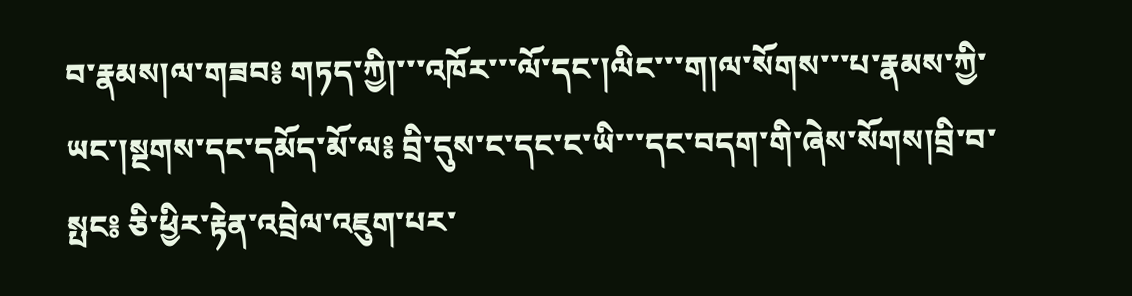བ་རྣམས།ལ་གཟབ༔ གཏད་ཀྱི།་་་འཁོར་་་ལོ་དང་།ལིང་་་ག།ལ་སོགས་་་པ་རྣམས་ཀྱི་ཡང་།སྔགས་དང་དམོད་མོ་ལ༔ བྲི་དུས་ང་དང་ང་ཡི་་་དང་བདག་གི་ཞེས་སོགས།བྲི་བ་སྤང༔ ཅི་ཕྱིར་རྟེན་འབྲེལ་འཇུག་པར་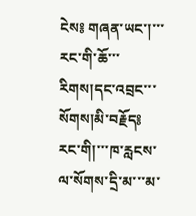ངེས༔ གཞན་ཡང་།་་་རང་གི་ཆོ་་་རིགས།དང་འབྲང་་་སོགས།མི་བརྗོད༔ རང་གི།་་་ཁ་རླངས་ལ་སོགས་དྲི་མ་་་མ་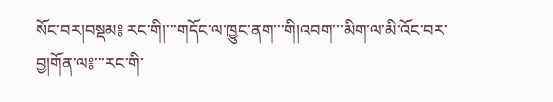སོང་བར།བསྡམ༔ རང་གི།་་་གདོང་ལ་ཁྱུང་ནག་་་གི།འབག་་་མིག་ལ་མི་འོང་བར་བྱ།གོན་ལ༔་་་རང་གི་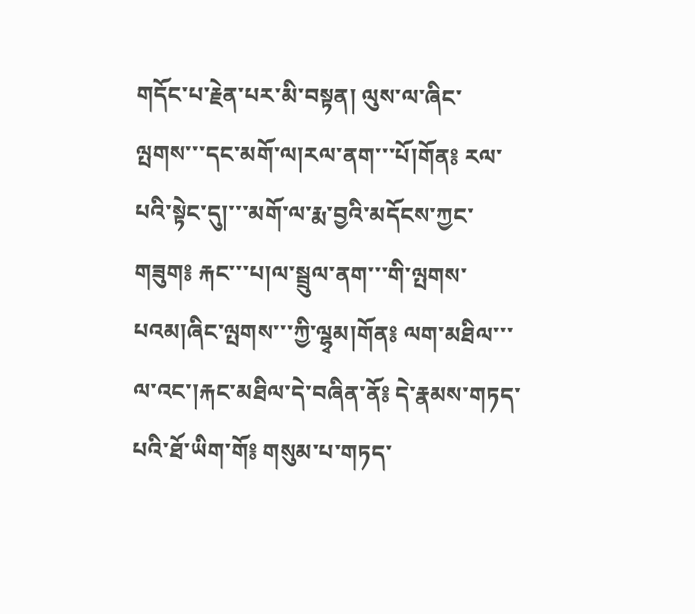གདོང་པ་རྗེན་པར་མི་བསྟན། ལུས་ལ་ཞིང་ལྤགས་་་དང་མགོ་ལ།རལ་ནག་་་པོ།གོན༔ རལ་པའི་སྟེང་དུ།་་་མགོ་ལ་རྨ་བྱའི་མདོངས་ཀྱང་གཟུག༔ རྐང་་་པ།ལ་སྦྲུལ་ནག་་་གི་ལྤགས་པའམ།ཞིང་ལྤགས་་་ཀྱི་ལྷྭམ།གོན༔ ལག་མཐིལ་་་ལ་འང་།རྐང་མཐིལ་དེ་བཞིན་ནོ༔ དེ་རྣམས་གཏད་པའི་ཐོ་ཡིག་གོ༔ གསུམ་པ་གཏད་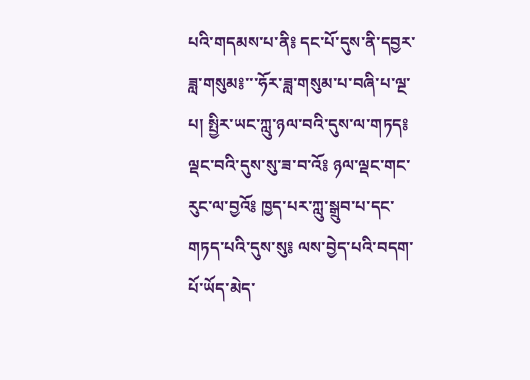པའི་གདམས་པ་ནི༔ དང་པོ་དུས་ནི་དབྱར་ཟླ་གསུམ༔་་་ཧོར་ཟླ་གསུམ་པ་བཞི་པ་ལྔ་པ། སྤྱིར་ཡང་ཀླུ་ཉལ་བའི་དུས་ལ་གཏད༔ ལྡང་བའི་དུས་སུ་ཟ་བ་འོ༔ ཉལ་ལྡང་གང་རུང་ལ་བྱའོ༔ ཁྱད་པར་ཀླུ་སྒྲུབ་པ་དང་གཏད་པའི་དུས་སུ༔ ལས་བྱེད་པའི་བདག་པོ་ཡོད་མེད་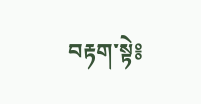བརྟག་སྟེ༔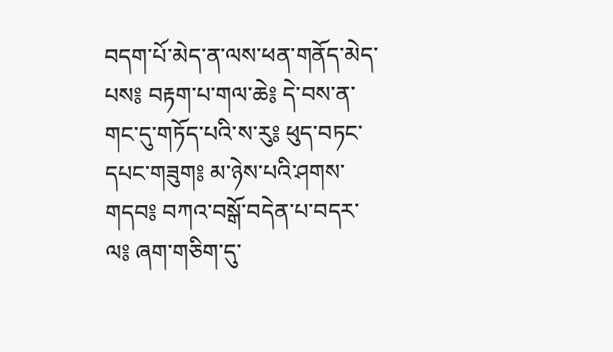བདག་པོ་མེད་ན་ལས་ཕན་གནོད་མེད་པས༔ བརྟག་པ་གལ་ཆེ༔ དེ་བས་ན་གང་དུ་གཏོད་པའི་ས་རུ༔ ཕུད་བཏང་དཔང་གཟུག༔ མ་ཉེས་པའི་ཤགས་གདབ༔ བཀའ་བསྒོ་བདེན་པ་བདར་ལ༔ ཞག་གཅིག་དུ་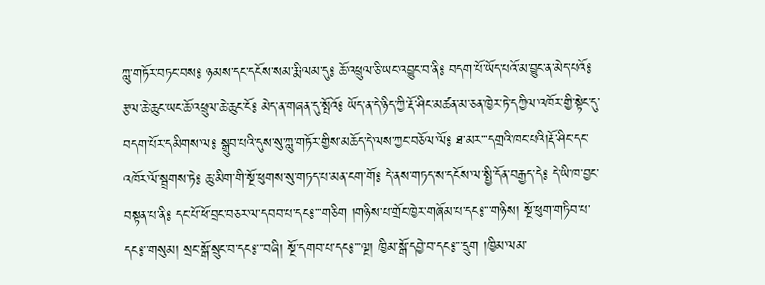ཀླུ་གཏོར་བཏང་བས༔ ཉམས་དང་དངོས་སམ་རྨི་ལམ་དུ༔ ཆོ་འཕྲུལ་ཅི་ཡང་འབྱུང་བ་ནི༔ བདག་པོ་ཡོད་པའོ་མ་བྱུང་ན་མེད་པའོ༔ རྩལ་ཆེ་ཆུང་ཡང་ཆོ་འཕྲུལ་ཆེ་ཆུང་ངོ༔ མེད་ན་གཞན་དུ་སྤོའོ༔ ཡོད་ན་དེ་ཉིད་ཀྱི་རྡོ་ཤིང་མཚན་མ་ཅན་ཁྱེར་ཏེ་དཀྱིལ་འཁོར་གྱི་སྟེང་དུ་བདག་པོར་དམིགས་ལ༔ སྒྲུབ་པའི་དུས་སུ་ཀླུ་གཏོར་གྱིས་མཆོད་དེ་ལས་ཀྱང་བཅོལ་ལོ༔ ཐ་མར་་་དགྲའི་ཁང་པའི།རྡོ་ཤིང་དང་འཁོར་ལོ་སྦྲགས་ཏེ༔ ཆུ་མིག་གི་སྔོ་ཕུགས་སུ་གཏད་པ་མན་ངག་གོ༔ དེ་ནས་གཏད་ས་དངོས་ལ་སྤྱི་དོན་བརྒྱད་དེ༔ དེ་ཡི་ཁ་བྱང་བསྟན་པ་ནི༔ དང་པོ་ཕོ་བྲང་བཅར་ལ་དབབ་པ་དང༔་་་གཅིག །གཉིས་པ་གྲོང་ཁྱེར་གཞོམ་པ་དང༔་་་གཉིས། སྔོ་ཕུག་གཏིབ་པ་དང༔་་གསུམ། སྲང་སྒོ་སྲུང་བ་དང༔་་་བཞི། སྔོ་དགབ་པ་དང༔་་་ལྔ། ཁྱིམ་སྒོ་དབྱེ་བ་དང༔་་་དྲུག །ཁྱིམ་ལམ་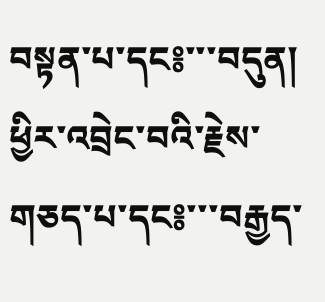བསྟན་པ་དང༔་་་བདུན། ཕྱིར་འབྲེང་བའི་རྗེས་གཅད་པ་དང༔་་་བརྒྱད་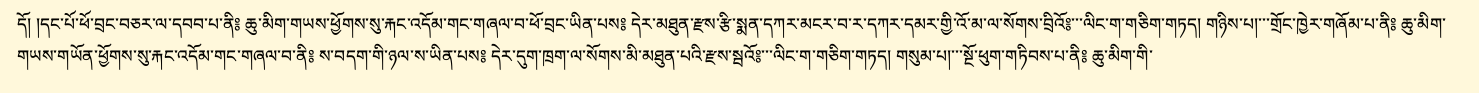དོ། །དང་པོ་ཕོ་བྲང་བཅར་ལ་དབབ་པ་ནི༔ ཆུ་མིག་གཡས་ཕྱོགས་སུ་རྐང་འདོམ་གང་གཞལ་བ་ཕོ་བྲང་ཡིན་པས༔ དེར་མཐུན་རྫས་རྩི་སྨན་དཀར་མངར་བ་ར་དཀར་དམར་གྱི་འོ་མ་ལ་སོགས་བྲིའོ༔་་་ལིང་ག་གཅིག་གཏད། གཉིས་པ།་་་གྲོང་ཁྱེར་གཞོམ་པ་ནི༔ ཆུ་མིག་གཡས་གཡོན་ཕྱོགས་སུ་རྐང་འདོམ་གང་གཞལ་བ་ནི༔ ས་བདག་གི་ཉལ་ས་ཡིན་པས༔ དེར་དུག་ཁྲག་ལ་སོགས་མི་མཐུན་པའི་རྫས་སྦའོ༔་་་ལིང་ག་གཅིག་གཏད། གསུམ་པ།་་་སྔོ་ཕུག་གཏིབས་པ་ནི༔ ཆུ་མིག་གི་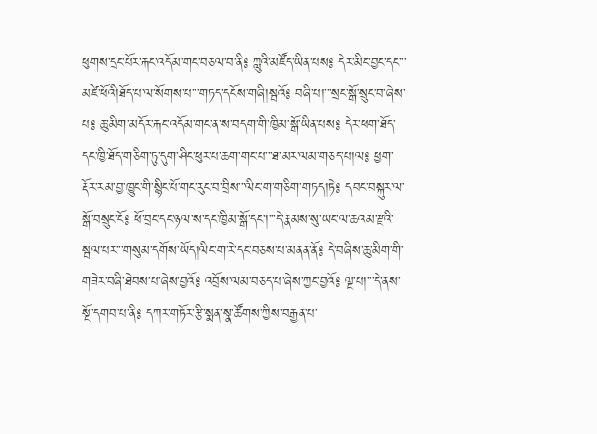ཕུགས་དྲང་པོར་རྐང་འདོམ་གང་བཅལ་བ་ནི༔ ཀླུའི་མཛོད་ཡིན་པས༔ དེར་མིང་བྱང་དང་་་མཛེ་ཕོའི།ཐོད་པ་ལ་སོགས་པ་་་གཏད་དངོས་གཞི།སྦའོ༔ བཞི་པ།་་་སྲང་སྒོ་སྲུང་བ་ཞེས་པ༔ ཆུ་མིག་མདོར་རྐང་འདོམ་གང་ན་ས་བདག་གི་ཁྱིམ་སྒོ་ཡིན་པས༔ དེར་ཕག་ཐོད་དང་ཁྱི་ཐོད་གཅིག་ཏུ་དུག་ཤིང་ཕུར་པ་ཆག་གང་པ་་་ཐ་མར་ལམ་གཅད་པ།ལ༔ ཕྱག་རྡོར་རམ་བྱ་ཁྱུང་གི་སྙིང་པོ་གང་རུང་བ་བྲིས་་་ལིང་ག་གཅིག་གཏད།ཏེ༔ དབང་བསྐུར་ལ་སྒོ་བསྲུང་ངོ༔ ཕོ་བྲང་དང་ཉལ་ས་དང་ཁྱིམ་སྒོ་དང་།་་་དེ་རྣམས་སུ་ཡང་ལ་ཆའམ་རྫའི་སྦལ་པར་་་གསུམ་དགོས་ཡོད།ལིང་ག་རེ་དང་བཅས་པ་མནན་ནོ༔ དེ་བཞིས་ཆུ་མིག་གི་གཟེར་བཞི་ཐེབས་པ་ཞེས་བྱའོ༔ འབྲོས་ལམ་བཅད་པ་ཞེས་ཀྱང་བྱའོ༔ ལྔ་པ།་་་དེ་ནས་སྔོ་དགབ་པ་ནི༔ དཀར་གཏོར་རྩི་སྨན་སྣ་ཚོགས་ཀྱིས་བརྒྱན་པ་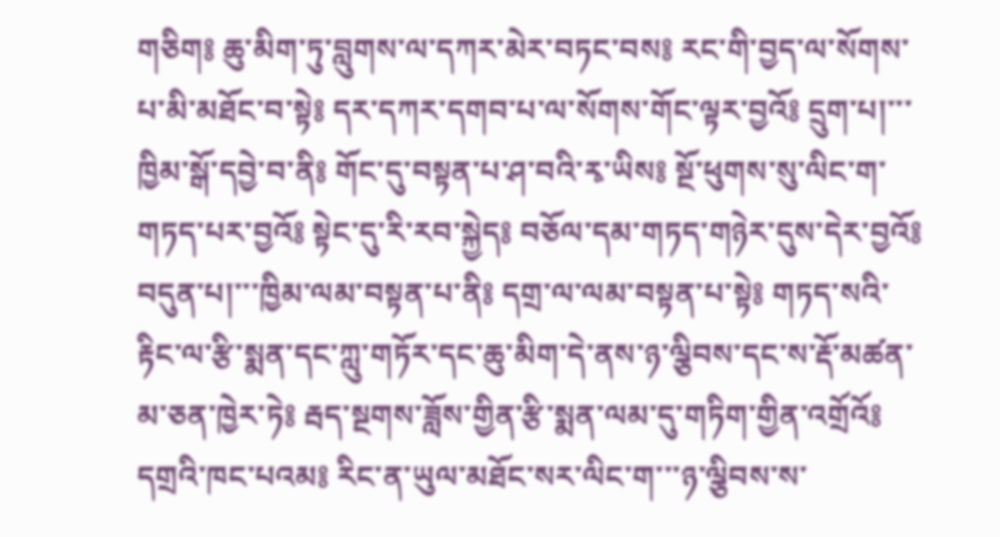གཅིག༔ ཆུ་མིག་ཏུ་བླུགས་ལ་དཀར་མེར་བཏང་བས༔ རང་གི་བྱད་ལ་སོགས་པ་མི་མཐོང་བ་སྟེ༔ དར་དཀར་དགབ་པ་ལ་སོགས་གོང་ལྟར་བྱའོ༔ དྲུག་པ།་་་ཁྱིམ་སྒོ་དབྱེ་བ་ནི༔ གོང་དུ་བསྟན་པ་ཤ་བའི་རྭ་ཡིས༔ སྔོ་ཕུགས་སུ་ལིང་ག་གཏད་པར་བྱའོ༔ སྟེང་དུ་རི་རབ་སྐྱེད༔ བཅོལ་དམ་གཏད་གཉེར་དུས་དེར་བྱའོ༔ བདུན་པ།་་་ཁྱིམ་ལམ་བསྟན་པ་ནི༔ དགྲ་ལ་ལམ་བསྟན་པ་སྟེ༔ གཏད་སའི་རྟིང་ལ་རྩི་སྨན་དང་ཀླུ་གཏོར་དང་ཆུ་མིག་དེ་ནས་ཉ་ལྕིབས་དང་ས་རྡོ་མཚན་མ་ཅན་ཁྱེར་ཏེ༔ རྦད་སྔགས་ཟློས་གྱིན་རྩི་སྨན་ལམ་དུ་གཏིག་གྱིན་འགྲོའོ༔ དགྲའི་ཁང་པའམ༔ རིང་ན་ཡུལ་མཐོང་སར་ལིང་ག་་་ཉ་ལྕིབས་ས་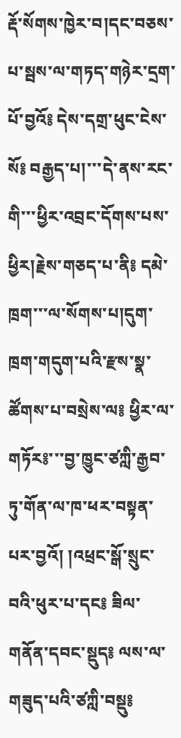རྡོ་སོགས་ཁྱེར་བ།དང་བཅས་པ་སྦས་ལ་གཏད་གཉེར་དྲག་པོ་བྱའོ༔ དེས་དགྲ་ཕུང་ངེས་སོ༔ བརྒྱད་པ།་་་དེ་ནས་རང་གི་་་ཕྱིར་འབྲང་དོགས་པས་ཕྱིར།རྗེས་གཅད་པ་ནི༔ དམེ་ཁྲག་་་ལ་སོགས་པ།དུག་ཁྲག་གདུག་པའི་རྫས་སྣ་ཚོགས་པ་བསྲེས་ལ༔ ཕྱིར་ལ་གཏོར༔་་་བྱ་ཁྱུང་ཙཀླི་རྒྱབ་ཏུ་གོན་ལ་ཁ་ཕར་བསྟན་པར་བྱའོ། །འཕྲང་སྒོ་སྲུང་བའི་ཕུར་པ་དང༔ ཟིལ་གནོན་དབང་སྡུད༔ ལས་ལ་གཟུད་པའི་ཙཀླི་བསྡུ༔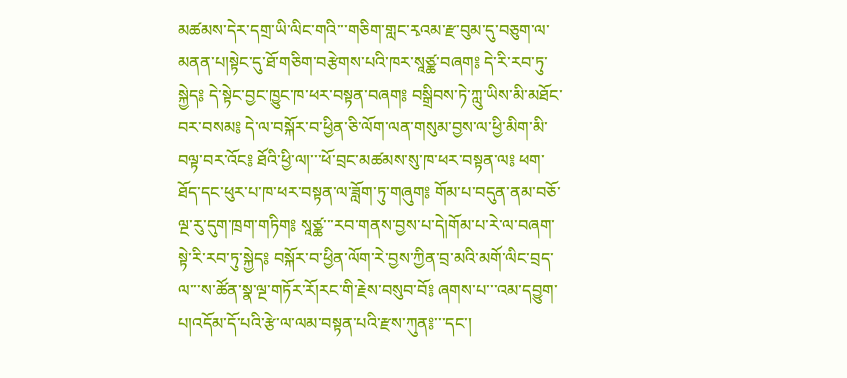མཚམས་དེར་དགྲ་ཡི་ལིང་གའི་་་གཅིག་གླང་རྭའམ་རྫ་བུམ་དུ་བཅུག་ལ་མནན་པ།སྟེང་དུ་ཐོ་གཅིག་བརྩེགས་པའི་ཁར་སཱཙྪ་བཞག༔ དེ་རི་རབ་ཏུ་སྐྱེད༔ དེ་སྟེང་བྱང་ཁྱུང་ཁ་ཕར་བསྟན་བཞག༔ བསྒྲིབས་ཏེ་ཀླུ་ཡིས་མི་མཐོང་བར་བསམ༔ དེ་ལ་བསྐོར་བ་ཕྱིན་ཅི་ལོག་ལན་གསུམ་བྱས་ལ་ཕྱི་མིག་མི་བལྟ་བར་འོང༔ ཐོའི་ཕྱི་ལ།་་་ཕོ་བྲང་མཚམས་སུ་ཁ་ཕར་བསྟན་ལ༔ ཕག་ཐོད་དང་ཕུར་པ་ཁ་ཕར་བསྟན་ལ་ཟློག་ཏུ་གཞུག༔ གོམ་པ་བདུན་ནམ་བཅོ་ལྔ་རུ་དུག་ཁྲག་གཏིག༔ སཱཙྪ་་་རབ་གནས་བྱས་པ་དེ།གོམ་པ་རེ་ལ་བཞག་སྟེ་རི་རབ་ཏུ་སྐྱེད༔ བསྐོར་བ་ཕྱིན་ལོག་རེ་བྱས་ཀྱིན་བྲ་མའི་མགོ་ལིང་བྲད་ལ་་་ས་ཚོན་སྣ་ལྔ་གཏོར་རོ།རང་གི་རྗེས་བསུབ་བོ༔ ཞགས་པ་་་འམ་དབྱུག་པ།འདོམ་དོ་པའི་རྩེ་ལ་ལམ་བསྟན་པའི་རྫས་ཀུན༔་་་དང་།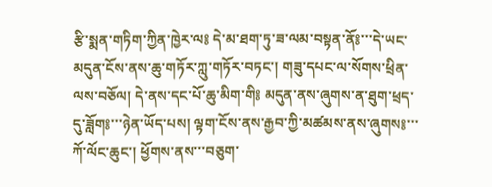རྩི་སྨན་གཏིག་ཀྱིན་ཁྱེར་ལ༔ དེ་མ་ཐག་ཏུ་ཟ་ལམ་བསྟན་ནོ༔་་་དེ་ཡང་མདུན་ངོས་ནས་ཆུ་གཏོར་ཀླུ་གཏོར་བཏང་། གཟུ་དཔང་ལ་སོགས་ཕྲིན་ལས་བཅོལ། དེ་ནས་དང་པོ་ཆུ་མིག་གི༔ མདུན་ནས་ཞུགས་ན་ཐུག་ཕྲད་དུ་ཟློག༔་་་ཉེན་ཡོད་པས། ལྟག་ངོས་ནས་རྒྱབ་ཀྱི་མཚམས་ནས་ཞུགས༔་་་ཀོ་ལོང་ཆུང་། ཕྱོགས་ནས་་་བཅུག་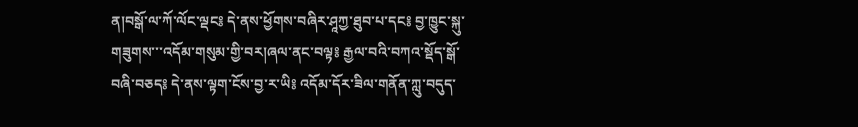ན།བསྒོ་ལ་ཀོ་ལོང་ལྡང༔ དེ་ནས་ཕྱོགས་བཞིར་ཤཱཀྱ་ཐུབ་པ་དང༔ བྱ་ཁྱུང་སྐུ་གཟུགས་་་འདོམ་གསུམ་གྱི་བར།ཞལ་ནང་བལྟ༔ རྒྱལ་བའི་བཀའ་སྡོད་སྒོ་བཞི་བཅད༔ དེ་ནས་ལྟག་ངོས་བྱ་ར་ཡི༔ འདོམ་དོར་ཟིལ་གནོན་ཀླུ་བདུད་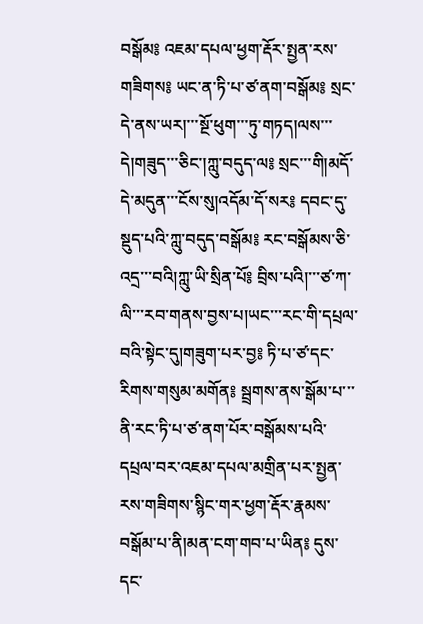བསྒོམ༔ འཇམ་དཔལ་ཕྱག་རྡོར་སྤྱན་རས་གཟིགས༔ ཡང་ན་ཏི་པ་ཙ་ནག་བསྒོམ༔ སྲང་དེ་ནས་ཡར།་་་སྔོ་ཕུག་་་ཏུ་གཏད།ལས་་་དེ།གཟུད་་་ཅིང་།ཀླུ་བདུད་ལ༔ སྲང་་་གི།མདོ་དེ་མདུན་་་ངོས་སུ།འདོམ་དོ་སར༔ དབང་དུ་སྡུད་པའི་ཀླུ་བདུད་བསྒོམ༔ རང་བསྒོམས་ཅི་འདྲ་་་བའི།ཀླུ་ཡི་སྲིན་པོ༔ བྲིས་པའི།་་་ཙ་ཀ་ལི་་་རབ་གནས་བྱས་པ།ཡང་་་རང་གི་དཔྲལ་བའི་སྟེང་དུ།གཟུག་པར་བྱ༔ ཏི་པ་ཙ་དང་རིགས་གསུམ་མགོན༔ སྦྲགས་ནས་སྒོམ་པ་་་ནི་རང་ཏི་པ་ཙ་ནག་པོར་བསྒོམས་པའི་དཔྲལ་བར་འཇམ་དཔལ་མགྲིན་པར་སྤྱན་རས་གཟིགས་སྙིང་གར་ཕྱག་རྡོར་རྣམས་བསྒོམ་པ་ནི།མན་ངག་གབ་པ་ཡིན༔ དུས་དང་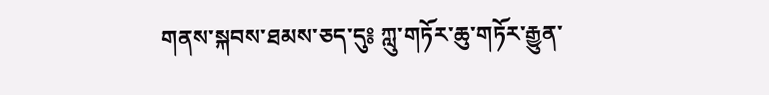གནས་སྐབས་ཐམས་ཅད་དུ༔ ཀླུ་གཏོར་ཆུ་གཏོར་རྒྱུན་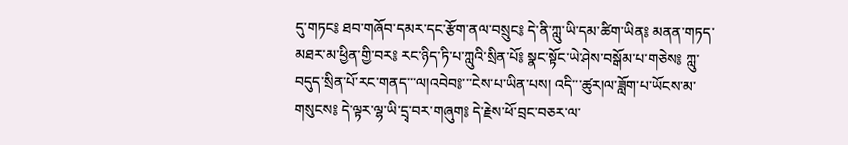དུ་གཏང༔ ཐབ་གཞོབ་དམར་དང་རྩོག་ནལ་བསྲུང༔ དེ་ནི་ཀླུ་ཡི་དམ་ཚིག་ཡིན༔ མནན་གཏད་མཐར་མ་ཕྱིན་གྱི་བར༔ རང་ཉིད་ཏི་པ་ཀླུའི་སྲིན་པོ༔ སྣང་སྟོང་ཡེ་ཤེས་བསྒོམ་པ་གཅེས༔ ཀླུ་བདུད་སྲིན་པོ་རང་གནད་་་ལ།འབེབ༔་་་ངེས་པ་ཡིན་པས། འདི་་་ཚུར།ལ་ཟློག་པ་ཡོངས་མ་གསུངས༔ དེ་ལྟར་ལྷ་ཡི་དྲྭ་བར་གཞུག༔ དེ་རྗེས་ཕོ་བྲང་བཅར་ལ་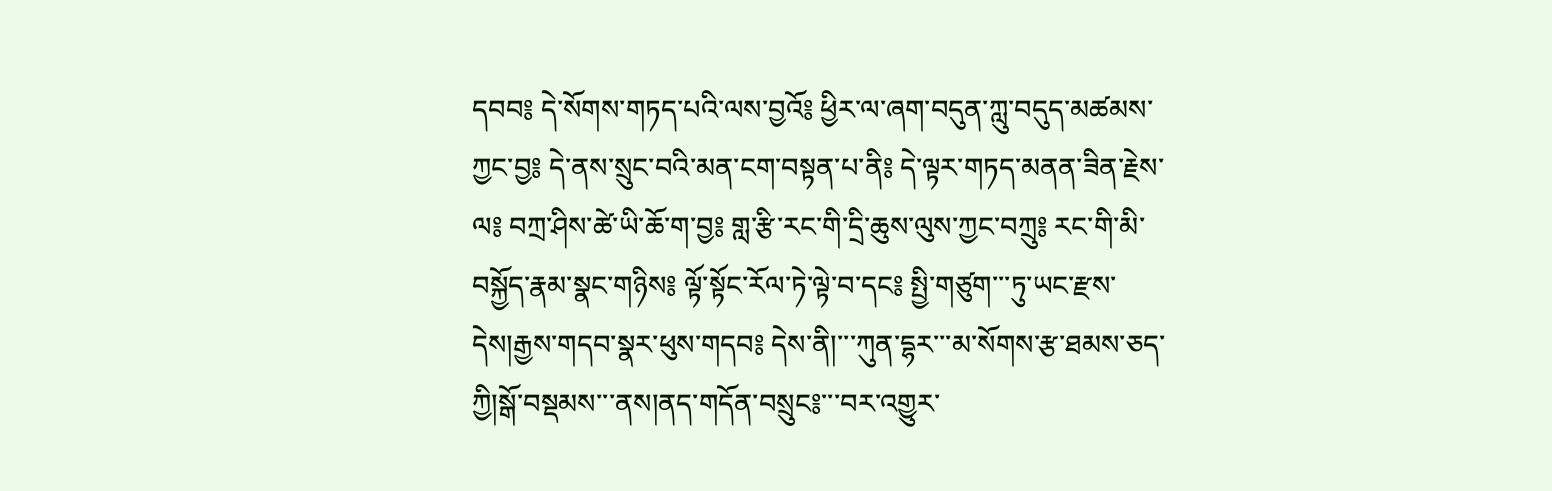དབབ༔ དེ་སོགས་གཏད་པའི་ལས་བྱའོ༔ ཕྱིར་ལ་ཞག་བདུན་ཀླུ་བདུད་མཚམས་ཀྱང་བྱ༔ དེ་ནས་སྲུང་བའི་མན་ངག་བསྟན་པ་ནི༔ དེ་ལྟར་གཏད་མནན་ཟིན་རྗེས་ལ༔ བཀྲ་ཤིས་ཚེ་ཡི་ཆོ་ག་བྱ༔ གླ་རྩི་རང་གི་དྲི་ཆུས་ལུས་ཀྱང་བཀྲུ༔ རང་གི་མི་བསྐྱོད་རྣམ་སྣང་གཉིས༔ ལྟོ་སྟོང་རོལ་ཏེ་ལྟེ་བ་དང༔ སྤྱི་གཙུག་་་ཏུ་ཡང་རྫས་དེས།རྒྱས་གདབ་སྣར་ཕུས་གདབ༔ དེས་ནི།་་་ཀུན་དྷར་་་མ་སོགས་རྩ་ཐམས་ཅད་ཀྱི།སྒོ་བསྡམས་་་ནས།ནད་གདོན་བསྲུང༔་་་བར་འགྱུར་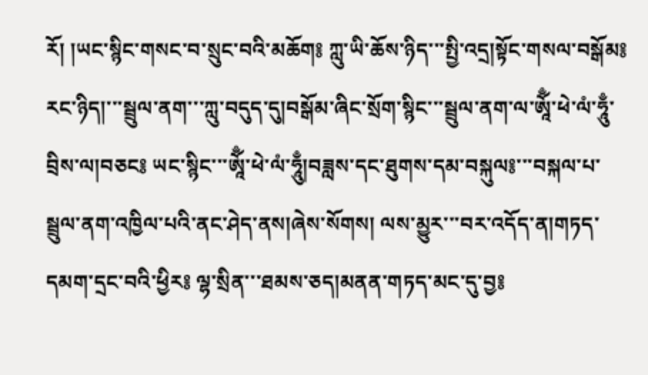རོ། །ཡང་སྙིང་གསང་བ་སྲུང་བའི་མཆོག༔ ཀླུ་ཡི་ཆོས་ཉིད་་་སྤྱི་འདྲ།སྟོང་གསལ་བསྒོམ༔ རང་ཉིད།་་་སྦྲུལ་ནག་་་ཀླུ་བདུད་དུ།བསྒོམ་ཞིང་སྲོག་སྙིང་་་སྦྲུལ་ནག་ལ་ཨཱོྃ་ཕེ་ལཾ་ཧཱུྃ་བྲིས་ལ།བཅང༔ ཡང་སྙིང་་་ཨཱོྃ་ཕེ་ལཾ་ཧཱུྃ།བཟླས་དང་ཐུགས་དམ་བསྐུལ༔་་་བསྐལ་པ་སྦྲུལ་ནག་འཁྱིལ་པའི་ནང་ཤེད་ནས།ཞེས་སོགས། ལས་མྱུར་་་བར་འདོད་ན།གཏད་དམག་དྲང་བའི་ཕྱིར༔ ལྷ་སྲིན་་་ཐམས་ཅད།མནན་གཏད་མང་དུ་བྱ༔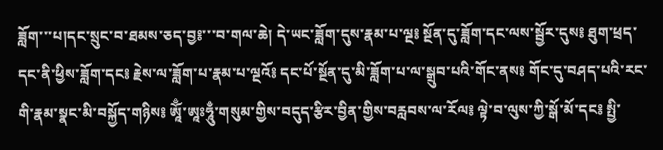ཟློག་་་པ།དང་སྲུང་བ་ཐམས་ཅད་བྱ༔་་་བ་གལ་ཆེ། དེ་ཡང་ཟློག་དུས་རྣམ་པ་ལྔ༔ སྔོན་དུ་ཟློག་དང་ལས་སྦྱོར་དུས༔ ཐུག་ཕྲད་དང་ནི་ཕྱིས་ཟློག་དང༔ རྗེས་ལ་ཟློག་པ་རྣམ་པ་ལྔའོ༔ དང་པོ་སྔོན་དུ་མི་ཟློག་པ་ལ་སྒྲུབ་པའི་གོང་ནས༔ གོང་དུ་བཤད་པའི་རང་གི་རྣམ་སྣང་མི་བསྐྱོད་གཉིས༔ ཨཱོྃ་ཨཱཿཧཱུྃ་གསུམ་གྱིས་བདུད་རྩིར་བྱིན་གྱིས་བརླབས་ལ་རོལ༔ ལྟེ་བ་ལུས་ཀྱི་སྒོ་མོ་དང༔ སྤྱི་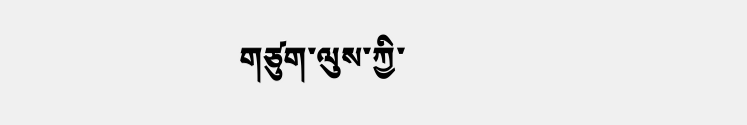གཙུག་ལུས་ཀྱི་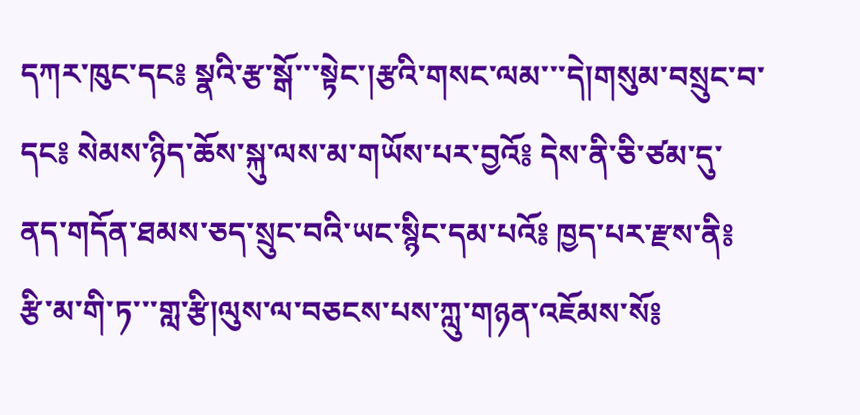དཀར་ཁུང་དང༔ སྣའི་རྩ་སྒོ་་་སྟེང་།རྩའི་གསང་ལམ་་་དེ།གསུམ་བསྲུང་བ་དང༔ སེམས་ཉིད་ཆོས་སྐུ་ལས་མ་གཡོས་པར་བྱའོ༔ དེས་ནི་ཅི་ཙམ་དུ་ནད་གདོན་ཐམས་ཅད་སྲུང་བའི་ཡང་སྙིང་དམ་པའོ༔ ཁྱད་པར་རྫས་ནི༔ རྩི་མ་གི་ཏ་་་གླ་རྩི།ལུས་ལ་བཅངས་པས་ཀླུ་གཉན་འཇོམས་སོ༔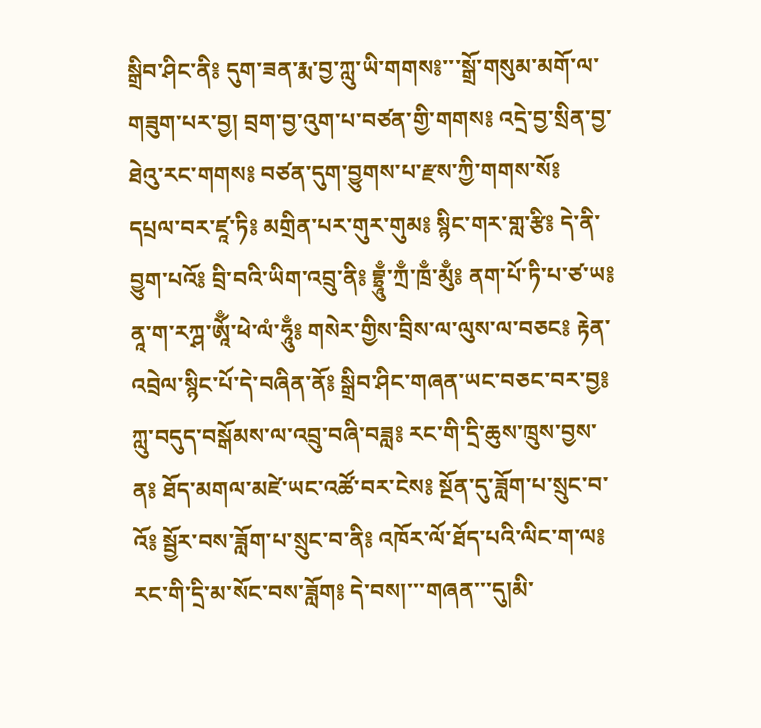སྒྲིབ་ཤིང་ནི༔ དུག་ཟན་རྨ་བྱ་ཀླུ་ཡི་གགས༔་་་སྒྲོ་གསུམ་མགོ་ལ་གཟུག་པར་བྱ། བྲག་བྱ་འུག་པ་བཙན་གྱི་གགས༔ འདྲེ་བྱ་སྲིན་བྱ་ཐེའུ་རང་གགས༔ བཙན་དུག་བྱུགས་པ་རྫས་ཀྱི་གགས་སོ༔ དཔྲལ་བར་ཛཱ་ཏི༔ མགྲིན་པར་གུར་གུམ༔ སྙིང་གར་གླ་རྩི༔ དེ་ནི་བྱུག་པའོ༔ བྲི་བའི་ཡིག་འབྲུ་ནི༔ བྷྲཱུྃ་ཀྲྃ་ཁྲྃ་མུྃ༔ ནག་པོ་ཏི་པ་ཙ་ཡ༔ ནཱ་ག་རཀྴ་ཨཱོྃ་ཕེ་ལཾ་ཧཱུྃ༔ གསེར་གྱིས་བྲིས་ལ་ལུས་ལ་བཅང༔ རྟེན་འབྲེལ་སྙིང་པོ་དེ་བཞིན་ནོ༔ སྒྲིབ་ཤིང་གཞན་ཡང་བཅང་བར་བྱ༔ ཀླུ་བདུད་བསྒོམས་ལ་འབྲུ་བཞི་བཟླ༔ རང་གི་དྲི་ཆུས་ཁྲུས་བྱས་ན༔ ཐོད་མགལ་མཛེ་ཡང་འཚོ་བར་ངེས༔ སྔོན་དུ་ཟློག་པ་སྲུང་བ་འོ༔ སྦྱོར་བས་ཟློག་པ་སྲུང་བ་ནི༔ འཁོར་ལོ་ཐོད་པའི་ལིང་ག་ལ༔ རང་གི་དྲི་མ་སོང་བས་ཟློག༔ དེ་བས།་་་གཞན་་་དུ།མི་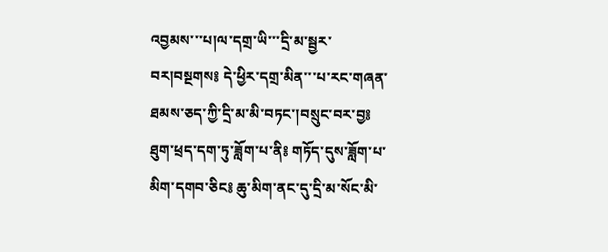འབྱམས་་་པ།ལ་དགྲ་ཡི་་་དྲི་མ་སྦྱར་བར།བསྔགས༔ དེ་ཕྱིར་དགྲ་མིན་་་པ་རང་གཞན་ཐམས་ཅད་ཀྱི་དྲི་མ་མི་བཏང་།བསྲུང་བར་བྱ༔ ཐུག་ཕྲད་དག་ཏུ་ཟློག་པ་ནི༔ གཏོད་དུས་ཟློག་པ་མིག་དགབ་ཅིང༔ ཆུ་མིག་ནང་དུ་དྲི་མ་སོང་མི་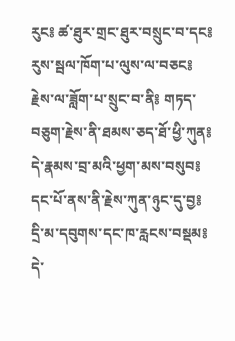རུང༔ ཚ་ཐུར་གྲང་ཐུར་བསྲུང་བ་དང༔ རུས་སྦལ་ཁོག་པ་ལུས་ལ་བཅང༔ རྗེས་ལ་ཟློག་པ་སྲུང་བ་ནི༔ གཏད་བཅུག་རྗེས་ནི་ཐམས་ཅད་ཐོ་ཕྱི་ཀུན༔ དེ་རྣམས་བྲ་མའི་ཕྱག་མས་བསུབ༔ དང་པོ་ནས་ནི་རྗེས་ཀུན་ཉུང་དུ་བྱ༔ དྲི་མ་དབུགས་དང་ཁ་རླངས་བསྡམ༔ དེ་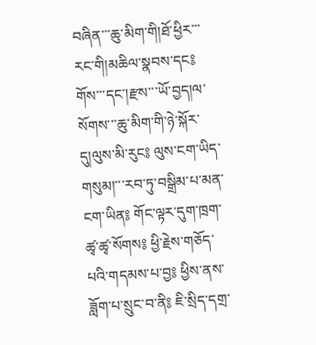བཞིན་་་ཆུ་མིག་གི།ཐོ་ཕྱིར་་་རང་གི།མཆིལ་སྣབས་དང༔ གོས་་་དང་།རྫས་་་ཡོ་བྱད།ལ་སོགས་་་ཆུ་མིག་གི་ཉེ་སྐོར་དུ།ལུས་མི་རུང༔ ལུས་ངག་ཡིད་གསུམ།་་་རབ་ཏུ་བསྒྲིམ་པ་མན་ངག་ཡིན༔ གོང་ལྟར་དུག་ཁྲག་ཚྭ་ཚྭ་སོགས༔ ཕྱི་རྗེས་གཅོད་པའི་གདམས་པ་བྱ༔ ཕྱིས་ནས་ཟློག་པ་སྲུང་བ་ནི༔ ཇི་སྲིད་དགྲ་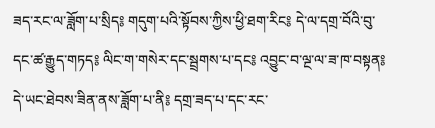ཟད་རང་ལ་ཟློག་པ་སྲིད༔ གདུག་པའི་སྟོབས་ཀྱིས་ཕྱི་ཐག་རིང༔ དེ་ལ་དགྲ་བོའི་བུ་དང་ཚ་རྒྱུད་གཏད༔ ལིང་ག་གསེར་དང་སྦྲགས་པ་དང༔ འབྱུང་བ་ལྔ་ལ་ཟ་ཁ་བསྟན༔ དེ་ཡང་ཐེབས་ཟིན་ནས་ཟློག་པ་ནི༔ དགྲ་ཟད་པ་དང་རང་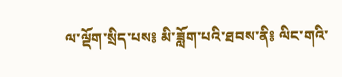ལ་ལྡོག་སྲིད་པས༔ མི་ཟློག་པའི་ཐབས་ནི༔ ལིང་གའི་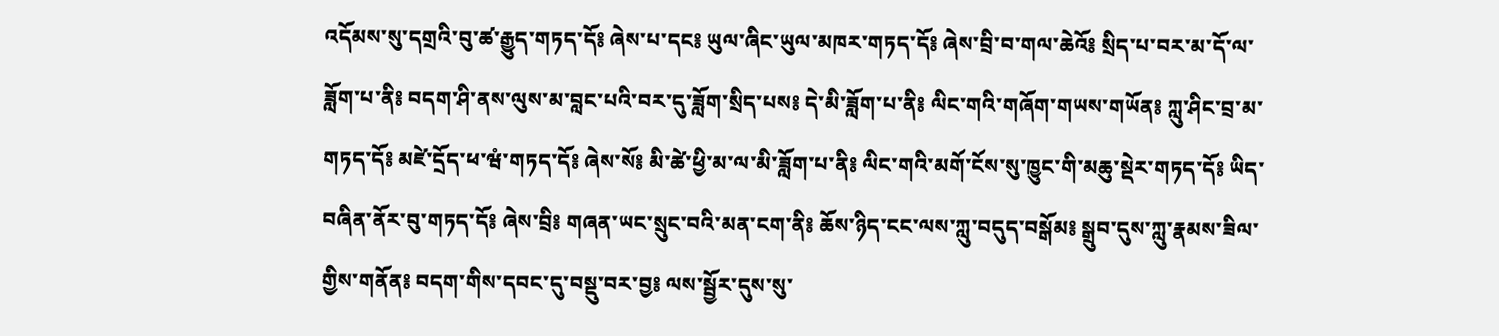འདོམས་སུ་དགྲའི་བུ་ཚ་རྒྱུད་གཏད་དོ༔ ཞེས་པ་དང༔ ཡུལ་ཞིང་ཡུལ་མཁར་གཏད་དོ༔ ཞེས་བྲི་བ་གལ་ཆེའོ༔ སྲིད་པ་བར་མ་དོ་ལ་ཟློག་པ་ནི༔ བདག་ཤི་ནས་ལུས་མ་བླང་པའི་བར་དུ་ཟློག་སྲིད་པས༔ དེ་མི་ཟློག་པ་ནི༔ ལིང་གའི་གཞོག་གཡས་གཡོན༔ ཀླུ་ཤིང་བྲ་མ་གཏད་དོ༔ མཛེ་དྲོད་ཕ་ཝཾ་གཏད་དོ༔ ཞེས་སོ༔ མི་ཚེ་ཕྱི་མ་ལ་མི་ཟློག་པ་ནི༔ ལིང་གའི་མགོ་ངོས་སུ་ཁྱུང་གི་མཆུ་སྡེར་གཏད་དོ༔ ཡིད་བཞིན་ནོར་བུ་གཏད་དོ༔ ཞེས་བྲི༔ གཞན་ཡང་སྲུང་བའི་མན་ངག་ནི༔ ཆོས་ཉིད་ངང་ལས་ཀླུ་བདུད་བསྒོམ༔ སྒྲུབ་དུས་ཀླུ་རྣམས་ཟིལ་གྱིས་གནོན༔ བདག་གིས་དབང་དུ་བསྡུ་བར་བྱ༔ ལས་སྦྱོར་དུས་སུ་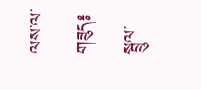ལས་ལ་གཟུད༔ སྦྲུལ་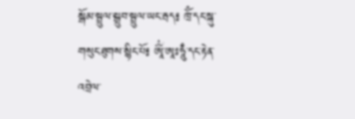སྒོམ་སྦྲུལ་སྒྲུབ་སྦྲུལ་ཡང་རྦད༔ ཁྲོཾ་དང་སྐུ་གསུང་ཐུགས་སྙིང་པོ༔ ཨཱོྃ་ཨཱཿཧཱུྃ་དང་རྟེན་འབྲེལ་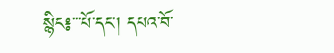སྙིང༔་་་པོ་དང་། དཔའ་བོ་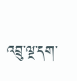འབྲུ་ལྔ་དག་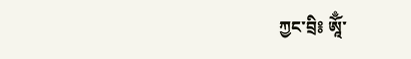ཀྱང་བྲི༔ ཨཱོྃ་